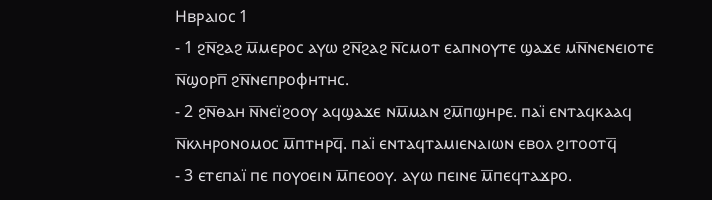Ⲏⲃⲣⲁⲓⲟⲥ 1
- 1 ϩⲛ̅ϩⲁϩ ⲙ̅ⲙⲉⲣⲟⲥ ⲁⲩⲱ ϩⲛ̅ϩⲁϩ ⲛ̅ⲥⲙⲟⲧ ⲉⲁⲡⲛⲟⲩⲧⲉ ϣⲁϫⲉ ⲙⲛ̅ⲛⲉⲛⲉⲓⲟⲧⲉ ⲛ̅ϣⲟⲣⲡ̅ ϩⲛ̅ⲛⲉⲡⲣⲟⲫⲏⲧⲏⲥ.
- 2 ϩⲛ̅ⲑⲁⲏ ⲛ̅ⲛⲉⲓ̈ϩⲟⲟⲩ ⲁϥϣⲁϫⲉ ⲛⲙ̅ⲙⲁⲛ ϩⲙ̅ⲡϣⲏⲣⲉ. ⲡⲁⲓ̈ ⲉⲛⲧⲁϥⲕⲁⲁϥ ⲛ̅ⲕⲗⲏⲣⲟⲛⲟⲙⲟⲥ ⲙ̅ⲡⲧⲏⲣϥ̅. ⲡⲁⲓ̈ ⲉⲛⲧⲁϥⲧⲁⲙⲓⲉⲛⲁⲓⲱⲛ ⲉⲃⲟⲗ ϩⲓⲧⲟⲟⲧϥ̅
- 3 ⲉⲧⲉⲡⲁⲓ̈ ⲡⲉ ⲡⲟⲩⲟⲉⲓⲛ ⲙ̅ⲡⲉⲟⲟⲩ. ⲁⲩⲱ ⲡⲉⲓⲛⲉ ⲙ̅ⲡⲉϥⲧⲁϫⲣⲟ.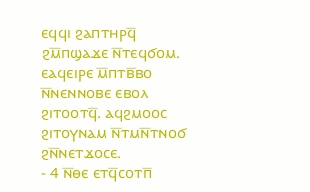ⲉϥϥⲓ ϩⲁⲡⲧⲏⲣϥ̅ ϩⲙ̅ⲡϣⲁϫⲉ ⲛ̅ⲧⲉϥϭⲟⲙ. ⲉⲁϥⲉⲓⲣⲉ ⲙ̅ⲡⲧⲃ̅ⲃⲟ ⲛ̅ⲛⲉⲛⲛⲟⲃⲉ ⲉⲃⲟⲗ ϩⲓⲧⲟⲟⲧϥ̅. ⲁϥϩⲙⲟⲟⲥ ϩⲓⲧⲟⲩⲛⲁⲙ ⲛ̅ⲧⲙⲛ̅ⲧⲛⲟϭ ϩⲛ̅ⲛⲉⲧϫⲟⲥⲉ.
- 4 ⲛ̅ⲑⲉ ⲉⲧϥ̅ⲥⲟⲧⲡ̅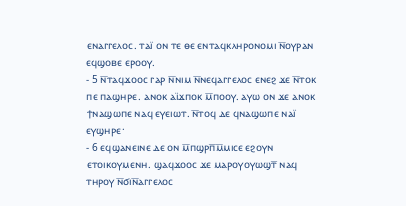ⲉⲛⲁⲅⲅⲉⲗⲟⲥ. ⲧⲁⲓ̈ ⲟⲛ ⲧⲉ ⲑⲉ ⲉⲛⲧⲁϥⲕⲗⲏⲣⲟⲛⲟⲙⲓ ⲛ̅ⲟⲩⲣⲁⲛ ⲉϥϣⲟⲃⲉ ⲉⲣⲟⲟⲩ.
- 5 ⲛ̅ⲧⲁϥϫⲟⲟⲥ ⲅⲁⲣ ⲛ̅ⲛⲓⲙ ⲛ̅ⲛⲉϥⲁⲅⲅⲉⲗⲟⲥ ⲉⲛⲉϩ ϫⲉ ⲛ̅ⲧⲟⲕ ⲡⲉ ⲡⲁϣⲏⲣⲉ. ⲁⲛⲟⲕ ⲁⲓ̈ϫⲡⲟⲕ ⲙ̅ⲡⲟⲟⲩ. ⲁⲩⲱ ⲟⲛ ϫⲉ ⲁⲛⲟⲕ ϯⲛⲁϣⲱⲡⲉ ⲛⲁϥ ⲉⲩⲉⲓⲱⲧ. ⲛ̅ⲧⲟϥ ⲇⲉ ϥⲛⲁϣⲱⲡⲉ ⲛⲁⲓ̈ ⲉⲩϣⲏⲣⲉ·
- 6 ⲉϥϣⲁⲛⲉⲓⲛⲉ ⲇⲉ ⲟⲛ ⲙ̅ⲡϣⲣⲡ̅ⲙ̅ⲙⲓⲥⲉ ⲉϩⲟⲩⲛ ⲉⲧⲟⲓⲕⲟⲩⲙⲉⲛⲏ. ϣⲁϥϫⲟⲟⲥ ϫⲉ ⲙⲁⲣⲟⲩⲟⲩⲱϣⲧ̅ ⲛⲁϥ ⲧⲏⲣⲟⲩ ⲛ̅ϭⲓⲛ̅ⲁⲅⲅⲉⲗⲟⲥ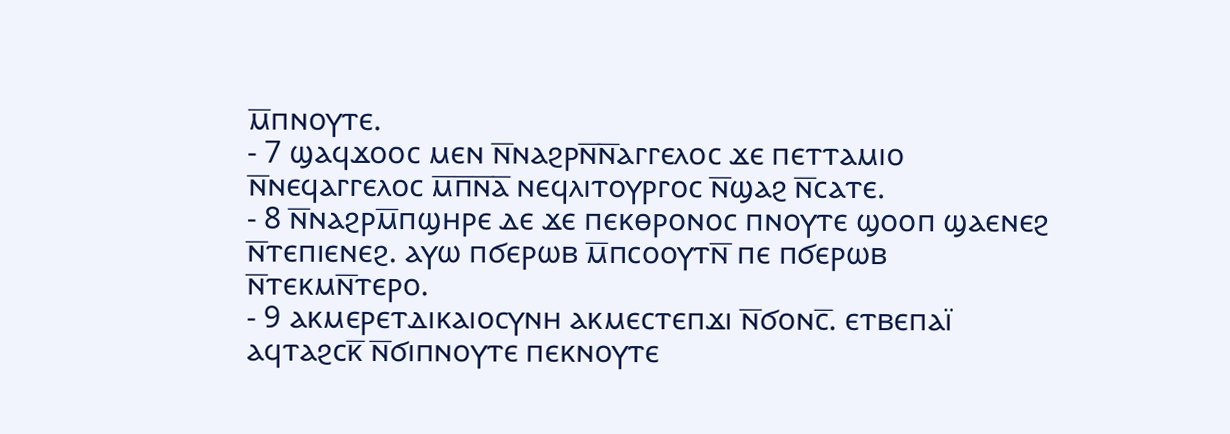ⲙ̅ⲡⲛⲟⲩⲧⲉ.
- 7 ϣⲁϥϫⲟⲟⲥ ⲙⲉⲛ ⲛ̅ⲛⲁϩⲣⲛ̅ⲛ̅ⲁⲅⲅⲉⲗⲟⲥ ϫⲉ ⲡⲉⲧⲧⲁⲙⲓⲟ ⲛ̅ⲛⲉϥⲁⲅⲅⲉⲗⲟⲥ ⲙ̅ⲡ̅ⲛ̅ⲁ̅ ⲛⲉϥⲗⲓⲧⲟⲩⲣⲅⲟⲥ ⲛ̅ϣⲁϩ ⲛ̅ⲥⲁⲧⲉ.
- 8 ⲛ̅ⲛⲁϩⲣⲙ̅ⲡϣⲏⲣⲉ ⲇⲉ ϫⲉ ⲡⲉⲕⲑⲣⲟⲛⲟⲥ ⲡⲛⲟⲩⲧⲉ ϣⲟⲟⲡ ϣⲁⲉⲛⲉϩ ⲛ̅ⲧⲉⲡⲓⲉⲛⲉϩ. ⲁⲩⲱ ⲡϭⲉⲣⲱⲃ ⲙ̅ⲡⲥⲟⲟⲩⲧⲛ̅ ⲡⲉ ⲡϭⲉⲣⲱⲃ ⲛ̅ⲧⲉⲕⲙⲛ̅ⲧⲉⲣⲟ.
- 9 ⲁⲕⲙⲉⲣⲉⲧⲇⲓⲕⲁⲓⲟⲥⲩⲛⲏ ⲁⲕⲙⲉⲥⲧⲉⲡϫⲓ ⲛ̅ϭⲟⲛⲥ̅. ⲉⲧⲃⲉⲡⲁⲓ̈ ⲁϥⲧⲁϩⲥⲕ̅ ⲛ̅ϭⲓⲡⲛⲟⲩⲧⲉ ⲡⲉⲕⲛⲟⲩⲧⲉ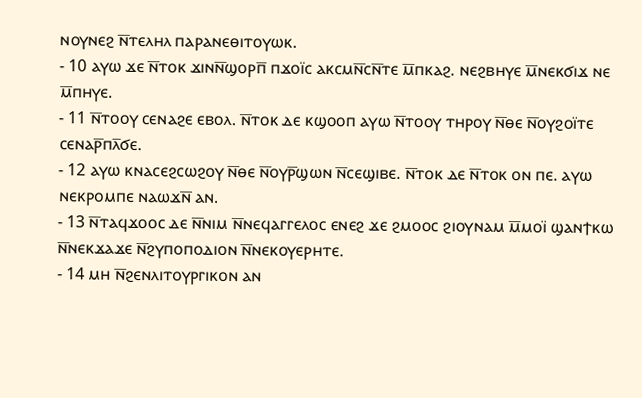ⲛⲟⲩⲛⲉϩ ⲛ̅ⲧⲉⲗⲏⲗ ⲡⲁⲣⲁⲛⲉⲑⲓⲧⲟⲩⲱⲕ.
- 10 ⲁⲩⲱ ϫⲉ ⲛ̅ⲧⲟⲕ ϫⲓⲛⲛ̅ϣⲟⲣⲡ̅ ⲡϫⲟⲓ̈ⲥ ⲁⲕⲥⲙⲛ̅ⲥⲛ̅ⲧⲉ ⲙ̅ⲡⲕⲁϩ. ⲛⲉϩⲃⲏⲩⲉ ⲙ̅ⲛⲉⲕϭⲓϫ ⲛⲉ ⲙ̅ⲡⲏⲩⲉ.
- 11 ⲛ̅ⲧⲟⲟⲩ ⲥⲉⲛⲁϩⲉ ⲉⲃⲟⲗ. ⲛ̅ⲧⲟⲕ ⲇⲉ ⲕϣⲟⲟⲡ ⲁⲩⲱ ⲛ̅ⲧⲟⲟⲩ ⲧⲏⲣⲟⲩ ⲛ̅ⲑⲉ ⲛ̅ⲟⲩϩⲟⲓ̈ⲧⲉ ⲥⲉⲛⲁⲣ̅ⲡⲗ̅ϭⲉ.
- 12 ⲁⲩⲱ ⲕⲛⲁⲥⲉϩⲥⲱϩⲟⲩ ⲛ̅ⲑⲉ ⲛ̅ⲟⲩⲣ̅ϣⲱⲛ ⲛ̅ⲥⲉϣⲓⲃⲉ. ⲛ̅ⲧⲟⲕ ⲇⲉ ⲛ̅ⲧⲟⲕ ⲟⲛ ⲡⲉ. ⲁⲩⲱ ⲛⲉⲕⲣⲟⲙⲡⲉ ⲛⲁⲱϫⲛ̅ ⲁⲛ.
- 13 ⲛ̅ⲧⲁϥϫⲟⲟⲥ ⲇⲉ ⲛ̅ⲛⲓⲙ ⲛ̅ⲛⲉϥⲁⲅⲅⲉⲗⲟⲥ ⲉⲛⲉϩ ϫⲉ ϩⲙⲟⲟⲥ ϩⲓⲟⲩⲛⲁⲙ ⲙ̅ⲙⲟⲓ̈ ϣⲁⲛϯⲕⲱ ⲛ̅ⲛⲉⲕϫⲁϫⲉ ⲛ̅ϩⲩⲡⲟⲡⲟⲇⲓⲟⲛ ⲛ̅ⲛⲉⲕⲟⲩⲉⲣⲏⲧⲉ.
- 14 ⲙⲏ ⲛ̅ϩⲉⲛⲗⲓⲧⲟⲩⲣⲅⲓⲕⲟⲛ ⲁⲛ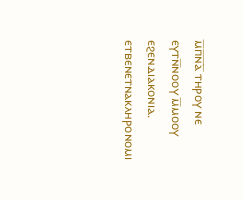ⲙ̅ⲡ̅ⲛ̅ⲁ̅ ⲧⲏⲣⲟⲩ ⲛⲉ ⲉⲩⲧⲛ̅ⲛⲟⲟⲩ ⲙ̅ⲙⲟⲟⲩ ⲉϩⲉⲛⲇⲓⲁⲕⲟⲛⲓⲁ. ⲉⲧⲃⲉⲛⲉⲧⲛⲁⲕⲗⲏⲣⲟⲛⲟⲙⲓ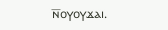ⲛ̅ⲟⲩⲟⲩϫⲁⲓ.